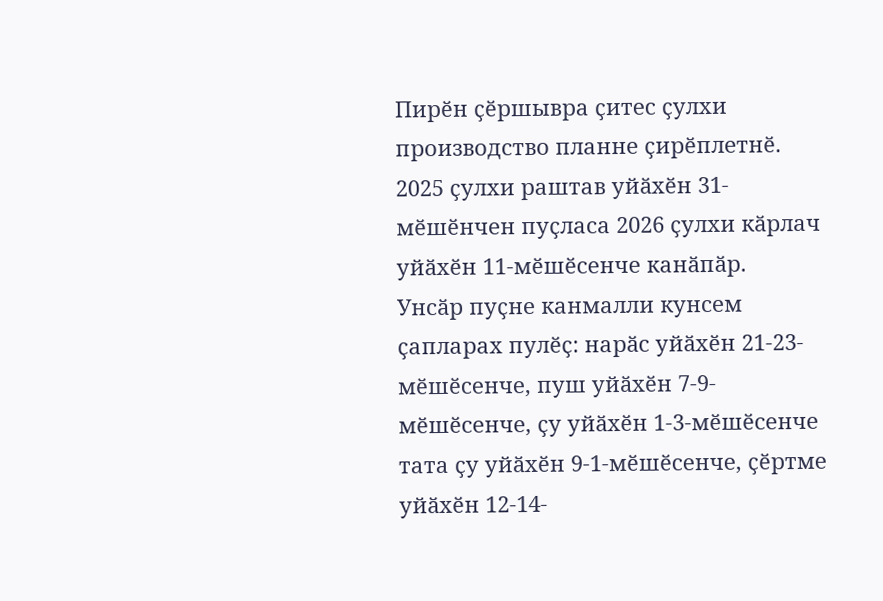Пирӗн ҫӗршывра ҫитес ҫулхи производство планне ҫирӗплетнӗ.
2025 ҫулхи раштав уйӑхӗн 31-мӗшӗнчен пуҫласа 2026 ҫулхи кӑрлач уйӑхӗн 11-мӗшӗсенче канӑпӑр.
Унсӑр пуҫне канмалли кунсем ҫапларах пулӗҫ: нарӑс уйӑхӗн 21-23-мӗшӗсенче, пуш уйӑхӗн 7-9-мӗшӗсенче, ҫу уйӑхӗн 1-3-мӗшӗсенче тата ҫу уйӑхӗн 9-1-мӗшӗсенче, ҫӗртме уйӑхӗн 12-14-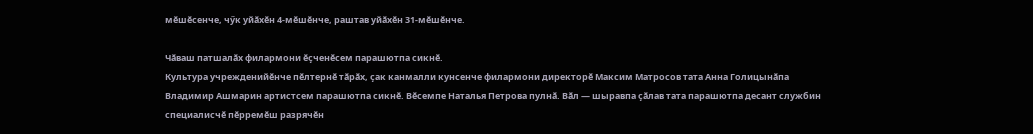мӗшӗсенче, чӳк уйӑхӗн 4-мӗшӗнче, раштав уйӑхӗн 31-мӗшӗнче.

Чӑваш патшалӑх филармони ӗҫченӗсем парашютпа сикнӗ.
Культура учрежденийӗнче пӗлтернӗ тӑрӑх, ҫак канмалли кунсенче филармони директорӗ Максим Матросов тата Анна Голицынӑпа Владимир Ашмарин артистсем парашютпа сикнӗ. Вӗсемпе Наталья Петрова пулнӑ. Вӑл — шыравпа ҫӑлав тата парашютпа десант службин специалисчӗ пӗрремӗш разрячӗн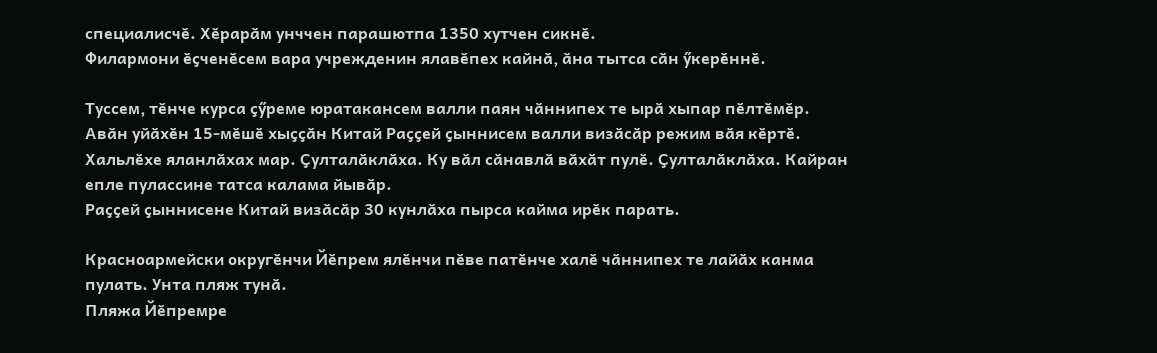специалисчӗ. Хӗрарӑм унччен парашютпа 1350 хутчен сикнӗ.
Филармони ӗҫченӗсем вара учрежденин ялавӗпех кайнӑ, ӑна тытса сӑн ӳкерӗннӗ.

Туссем, тӗнче курса ҫӳреме юратакансем валли паян чӑннипех те ырӑ хыпар пӗлтӗмӗр.
Авӑн уйӑхӗн 15-мӗшӗ хыҫҫӑн Китай Раҫҫей ҫыннисем валли визӑсӑр режим вӑя кӗртӗ. Хальлӗхе яланлӑхах мар. Ҫулталӑклӑха. Ку вӑл сӑнавлӑ вӑхӑт пулӗ. Ҫулталӑклӑха. Кайран епле пулассине татса калама йывӑр.
Раҫҫей ҫыннисене Китай визӑсӑр 30 кунлӑха пырса кайма ирӗк парать.

Красноармейски округӗнчи Йӗпрем ялӗнчи пӗве патӗнче халӗ чӑннипех те лайӑх канма пулать. Унта пляж тунӑ.
Пляжа Йӗпремре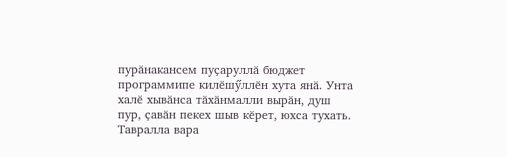пурӑнакансем пуҫаруллӑ бюджет программипе килӗшӳллӗн хута янӑ. Унта халӗ хывӑнса тӑхӑнмалли вырӑн, душ пур, ҫавӑн пекех шыв кӗрет, юхса тухать. Тавралла вара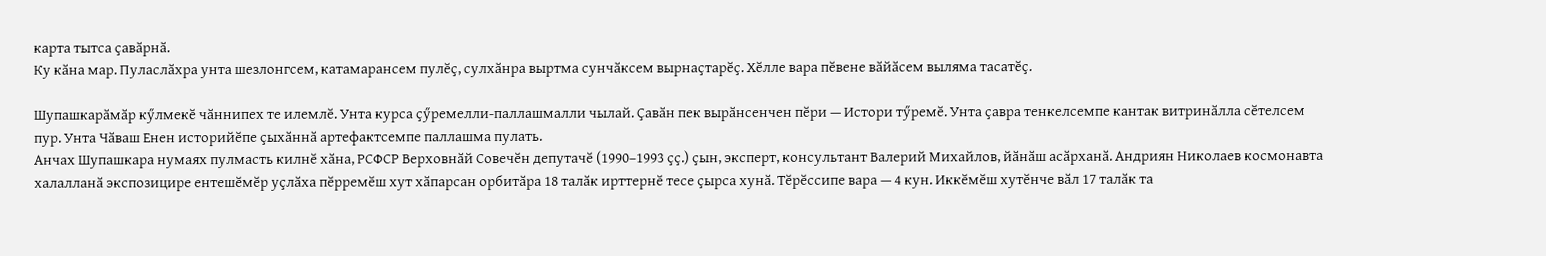карта тытса ҫавӑрнӑ.
Ку кӑна мар. Пуласлӑхра унта шезлонгсем, катамарансем пулӗҫ, сулхӑнра выртма сунчӑксем вырнаҫтарӗҫ. Хӗлле вара пӗвене вӑйӑсем выляма тасатӗҫ.

Шупашкарӑмӑр кӳлмекӗ чӑннипех те илемлӗ. Унта курса ҫӳремелли-паллашмалли чылай. Ҫавӑн пек вырӑнсенчен пӗри — Истори тӳремӗ. Унта ҫавра тенкелсемпе кантак витринӑлла сӗтелсем пур. Унта Чӑваш Енен историйӗпе ҫыхӑннӑ артефактсемпе паллашма пулать.
Анчах Шупашкара нумаях пулмасть килнӗ хӑна, РСФСР Верховнӑй Совечӗн депутачӗ (1990–1993 ҫҫ.) ҫын, эксперт, консультант Валерий Михайлов, йӑнӑш асӑрханӑ. Андриян Николаев космонавта халалланӑ экспозицире ентешӗмӗр уҫлӑха пӗрремӗш хут хӑпарсан орбитӑра 18 талӑк ирттернӗ тесе ҫырса хунӑ. Тӗрӗссипе вара — 4 кун. Иккӗмӗш хутӗнче вӑл 17 талӑк та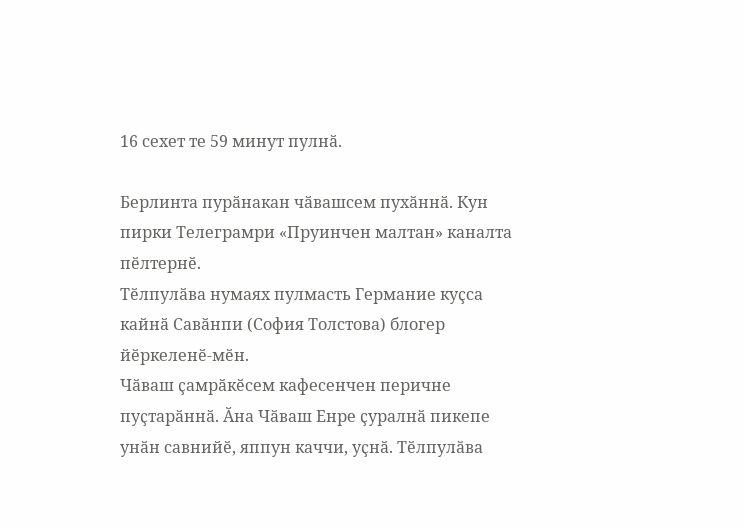16 сехет те 59 минут пулнӑ.

Берлинта пурӑнакан чӑвашсем пухӑннӑ. Кун пирки Телеграмри «Пруинчен малтан» каналта пӗлтернӗ.
Тӗлпулӑва нумаях пулмасть Германие куҫса кайнӑ Савӑнпи (София Толстова) блогер йӗркеленӗ-мӗн.
Чӑваш ҫамрӑкӗсем кафесенчен перичне пуҫтарӑннӑ. Ӑна Чӑваш Енре ҫуралнӑ пикепе унӑн савнийӗ, яппун каччи, уҫнӑ. Тӗлпулӑва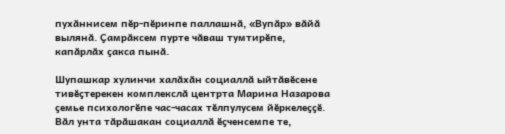пухӑннисем пӗр-пӗринпе паллашнӑ, «Вупӑр» вӑйӑ вылянӑ. Ҫамрӑксем пурте чӑваш тумтирӗпе, капӑрлӑх ҫакса пынӑ.

Шупашкар хулинчи халӑхӑн социаллӑ ыйтӑвӗсене тивӗҫтерекен комплекслӑ центрта Марина Назарова ҫемье психологӗпе час-часах тӗлпулусем йӗркелеҫҫӗ. Вӑл унта тӑрӑшакан социаллӑ ӗҫченсемпе те,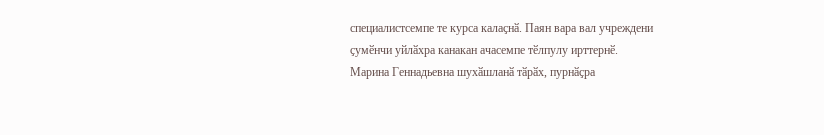специалистсемпе те курса калаҫнӑ. Паян вара вал учреждени ҫумӗнчи уйлӑхра канакан ачасемпе тӗлпулу ирттернӗ.
Марина Геннадьевна шухӑшланӑ тӑрӑх, пурнӑҫра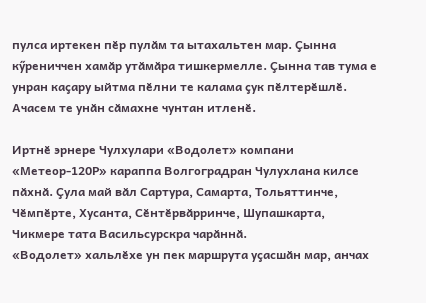пулса иртекен пӗр пулӑм та ытахальтен мар. Ҫынна кӳрениччен хамӑр утӑмӑра тишкермелле. Ҫынна тав тума е унран каҫару ыйтма пӗлни те калама ҫук пӗлтерӗшлӗ. Ачасем те унӑн сӑмахне чунтан итленӗ.

Иртнӗ эрнере Чулхулари «Водолет» компани «Метеор-120Р» караппа Волгоградран Чулухлана килсе пӑхнӑ. Ҫула май вӑл Сартура, Самарта, Тольяттинче, Чӗмпӗрте, Хусанта, Сӗнтӗрвӑрринче, Шупашкарта, Чикмере тата Васильсурскра чарӑннӑ.
«Водолет» хальлӗхе ун пек маршрута уҫасшӑн мар, анчах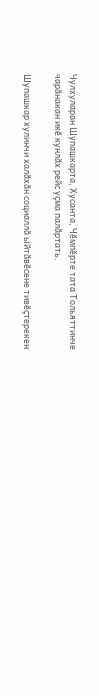Чулхуларан Шупашкарта, Хусанта, Чӗмпӗрте тата Тольяттинче чарӑнакан икӗ кунлӑх рейс уҫма палӑртать.

Шупашкар хулинчи халӑхӑн социаллӑ ыйтӑвӗсене тивӗҫтерекен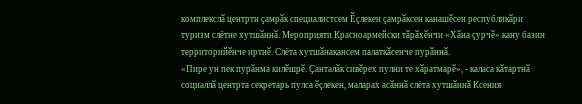комплекслӑ центрти ҫамрӑк специалистсем Ӗҫлекен ҫамрӑксен канашӗсен республикӑри туризм слётне хутшӑннӑ. Мероприяти Красноармейски тӑрӑхӗнчи «Хӑна ҫурчӗ» кану базин территорийӗнче иртнӗ. Слёта хутшӑнакансем палаткӑсенче пурӑннӑ.
«Пире ун пек пурӑнма килӗшрӗ. Ҫанталӑк сивӗрех пулни те хӑратмарӗ», - каласа кӑтартнӑ социаллӑ центрта секретарь пулса ӗҫлекен, маларах асӑннӑ слёта хутшӑннӑ Ксения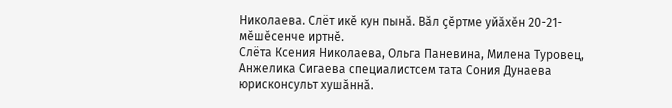Николаева. Слёт икӗ кун пынӑ. Вӑл ҫӗртме уйӑхӗн 20-21-мӗшӗсенче иртнӗ.
Слёта Ксения Николаева, Ольга Паневина, Милена Туровец, Анжелика Сигаева специалистсем тата Сония Дунаева юрисконсульт хушӑннӑ.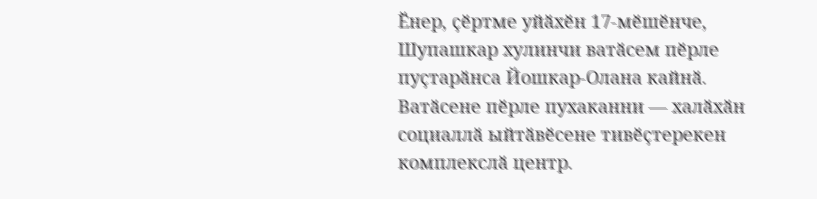Ӗнер, ҫӗртме уйӑхӗн 17-мӗшӗнче, Шупашкар хулинчи ватӑсем пӗрле пуҫтарӑнса Йошкар-Олана кайнӑ. Ватӑсене пӗрле пухаканни — халӑхӑн социаллӑ ыйтӑвӗсене тивӗҫтерекен комплекслӑ центр.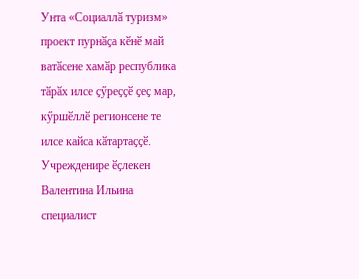Унта «Социаллӑ туризм» проект пурнӑҫа кӗнӗ май ватӑсене хамӑр республика тӑрӑх илсе ҫӳреҫҫӗ ҫеҫ мар, кӳршӗллӗ регионсене те илсе кайса кӑтартаҫҫӗ.
Учрежденире ӗҫлекен Валентина Ильина специалист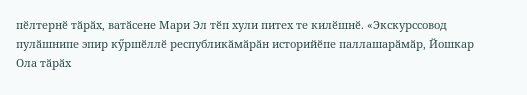пӗлтернӗ тӑрӑх, ватӑсене Мари Эл тӗп хули питех те килӗшнӗ. «Экскурссовод пулӑшнипе эпир кӳршӗллӗ республикӑмӑрӑн историйӗпе паллашарӑмӑр, Йошкар Ола тӑрӑх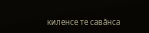киленсе те савӑнса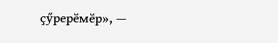ҫӳрерӗмӗр», —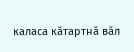каласа кӑтартнӑ вӑл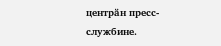центрӑн пресс-службине.